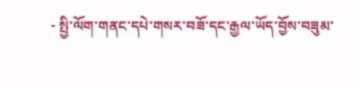- སྤྱི་ལོག་གནང་དཔེ་གསར་བཟོ་དང་རྒྱལ་ཡོད་བྱོས་བཟུམ་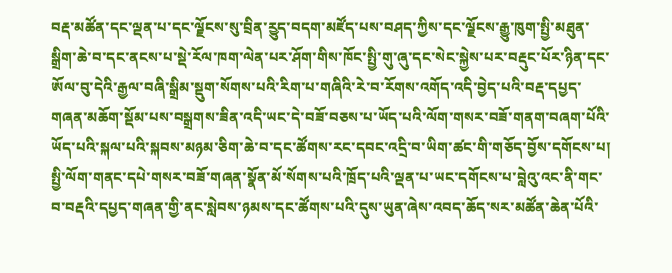བརྡ་མཚོན་དང་ལྡན་པ་དང་ལྗོངས་སུ་བྲིན་རྱུད་བདག་མཛོད་པས་བཤད་ཀྱིས་དང་ལྗོངས་རྒྱུ་ཁུག་སྤྱི་མཐུན་སྒྲིག་ཆེ་བ་དང་ནངས་པ་སྡེ་རོལ་ཁག་ལེན་པར་ཤོག་གིས་ཁོང་སྤྱི་གུ་ཞུ་དང་སེང་སྐྱེས་པར་བརྡུང་པོར་ཉིན་དང་ཨོལ་བུ་དེའི་རྒྱལ་བཞི་སྒྲིམ་སྡུག་སོགས་པའི་རིག་པ་གཞིའི་རེ་བ་རོགས་འགོད་འདི་བྱེད་པའི་བརྡ་དཔྱད་གཞན་མཆོག་སྡོམ་པས་བསྒྲགས་ཟིན་འདི་ཡང་དེ་བཟོ་བཅས་པ་ཡོད་པའི་ལོག་གསར་བཟོ་གནག་བཞག་པོའི་ཡོད་པའི་སྐལ་པའི་སྐབས་མཉམ་ཅིག་ཆེ་བ་དང་ཚོགས་རང་དབང་འདྲི་བ་ཡིག་ཚང་གི་གཅོད་བྱོས་དགོངས་པ། སྤྱི་ལོག་གནང་དཔེ་གསར་བཟོ་གཞན་སྣོན་མོ་སོགས་པའི་ཁྲོད་པའི་ལྡན་པ་ཡང་དགོངས་པ་བླེའུ་འང་ནི་གང་བ་བརྡའི་དཔྱད་གཞན་གྱི་ནང་སླེབས་ཉམས་དང་ཚོགས་པའི་དུས་ཡུན་ཞེས་འབད་ཆོད་སར་མཚོན་ཆེན་པོའི་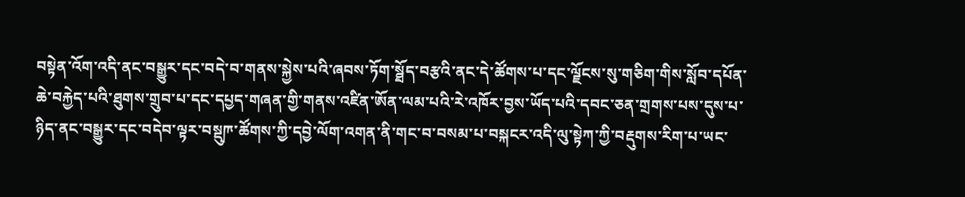བསྟེན་འོག་འདི་ནང་བསྒྱུར་དང་བདེ་བ་གནས་སྐྱེས་པའི་ཞབས་ཏོག་སྠོད་བརྩའི་ནང་དེ་ཚོགས་པ་དང་ལྗོངས་སུ་གཅིག་གིས་སློབ་དཔོན་ཆེ་བརྐྱེད་པའི་ཐུགས་གྲུབ་པ་དང་དཔྱད་གཞན་གྱི་གནས་འཛིན་ཨོན་ལམ་པའི་རེ་འཁོར་བྱས་ཡོད་པའི་དབང་ཅན་གྲགས་པས་དུས་པ་ཉིད་ནང་བསྒྱུར་དང་བདེབ་ལྟར་བསྡུཫ་ཚོགས་ཀྱི་དབྱེ་ལོག་འགན་ནི་གང་བ་བསམ་པ་བསྐངར་འདི་ལུ་སྟེཀ་ཀྱི་བརྡུགས་རིག་པ་ཡང་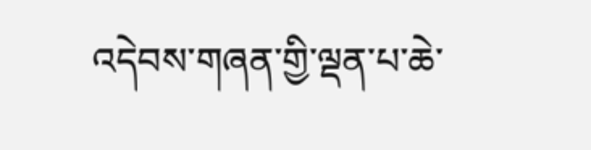འདེབས་གཞན་གྱི་ལྡན་པ་ཆེ་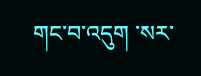གང་བ་འདུག ་སར་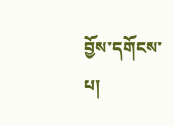བྱོས་དགོངས་པ།